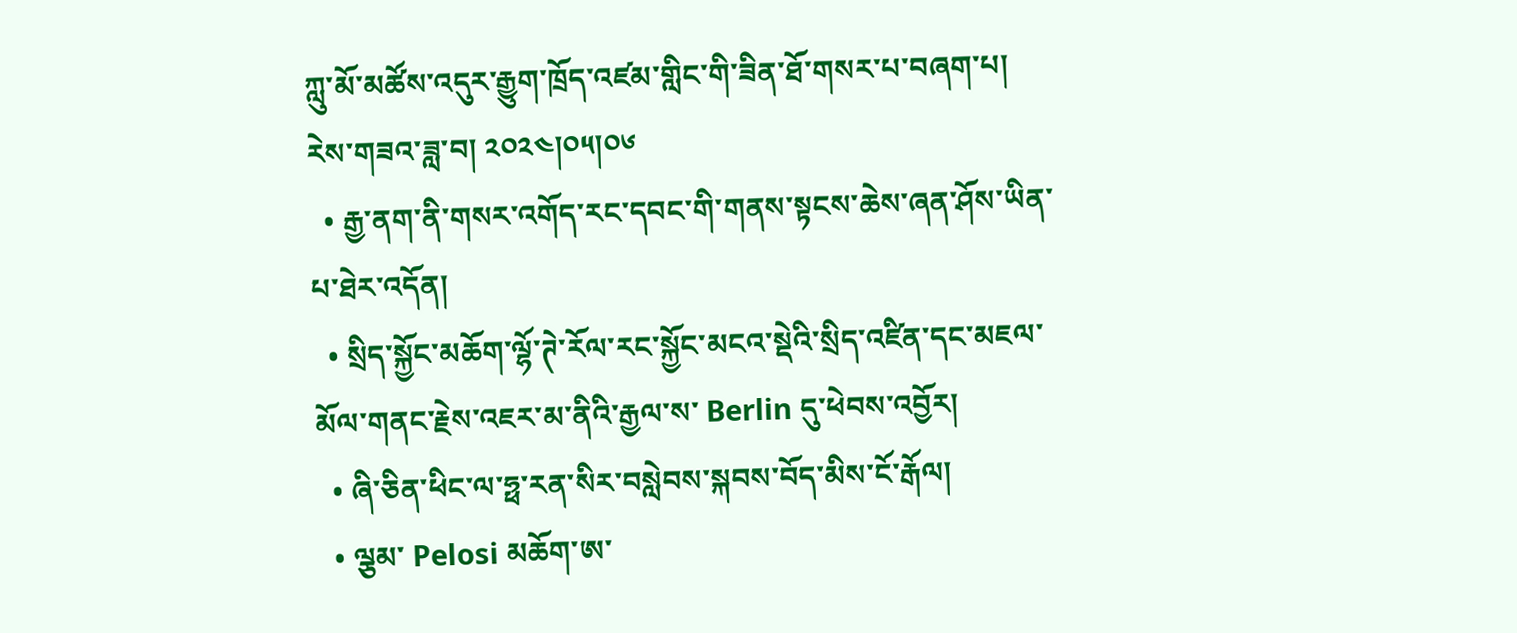ཀླུ་མོ་མཚོས་འདུར་རྒྱུག་ཁྲོད་འཛམ་གླིང་གི་ཟིན་ཐོ་གསར་པ་བཞག་པ།
རེས་གཟའ་ཟླ་བ། ༢༠༢༤།༠༥།༠༦
  • རྒྱ་ནག་ནི་གསར་འགོད་རང་དབང་གི་གནས་སྟངས་ཆེས་ཞན་ཤོས་ཡིན་པ་ཐེར་འདོན།
  • སྲིད་སྐྱོང་མཆོག་ལྷོ་ཊེ་རོལ་རང་སྐྱོང་མངའ་སྡེའི་སྲིད་འཛིན་དང་མཇལ་མོལ་གནང་རྗེས་འཇར་མ་ནིའི་རྒྱལ་ས་ Berlin དུ་ཕེབས་འབྱོར།
  • ཞི་ཅིན་ཕིང་ལ་ཧྥ་རན་སིར་བསླེབས་སྐབས་བོད་མིས་ངོ་རྒོལ།
  • ལྕམ་ Pelosi མཆོག་ཨ་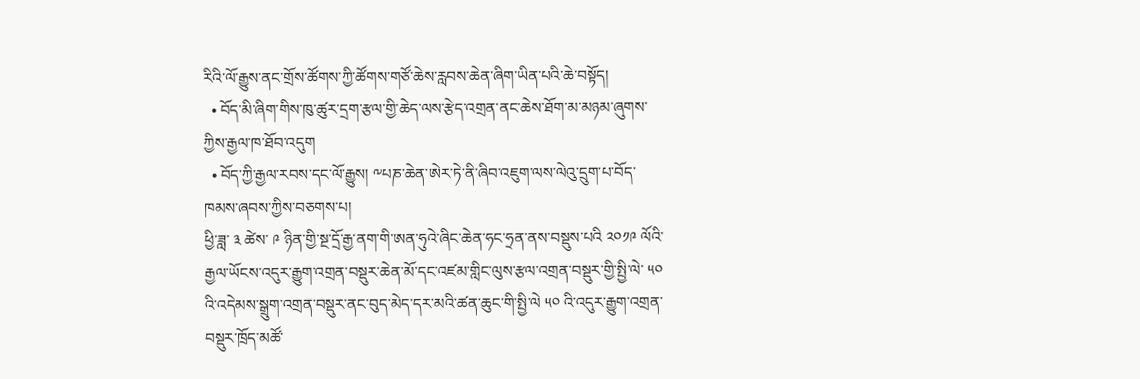རིའི་ལོ་རྒྱུས་ནང་གྲོས་ཚོགས་ཀྱི་ཚོགས་གཙོ་ཆེས་རླབས་ཆེན་ཞིག་ཡིན་པའི་ཆེ་བསྟོད།
  • བོད་མི་ཞིག་གིས་ཁུ་ཚུར་དྲག་རྩལ་གྱི་ཆེད་ལས་རྩེད་འགྲན་ནང་ཆེས་ཐོག་མ་མཉམ་ཞུགས་ཀྱིས་རྒྱལ་ཁ་ཐོབ་འདུག
  • བོད་ཀྱི་རྒྱལ་རབས་དང་ལོ་རྒྱུས། ༸པཎ་ཆེན་ཨེར་ཏེ་ནི་ཞིབ་འཇུག་ལས་ལེའུ་དྲུག་པ་བོད་ཁམས་ཞབས་ཀྱིས་བཅགས་པ།
ཕྱི་ཟླ་ ༣ ཚེས་ ༩ ཉིན་གྱི་སྔ་དྲོ་རྒྱ་ནག་གི་ཨན་ཧུའེ་ཞིང་ཆེན་ཧང་ཧྲན་ནས་བསྡུས་པའི ༢༠༡༩ ལོའི་རྒྱལ་ཡོངས་འདུར་རྒྱུག་འགྲན་བསྡུར་ཆེན་མོ་དང་འཛམ་གླིང་ལུས་རྩལ་འགྲན་བསྡུར་གྱི་སྤྱི་ལེ་ ༥༠ འི་འདེམས་སྒྲུག་འགྲན་བསྡུར་ནང་བུད་མེད་དར་མའི་ཚན་ཆུང་གི་སྤྱི་ལེ ༥༠ འི་འདུར་རྒྱུག་འགྲན་བསྡུར་ཁྲོད་མཚོ་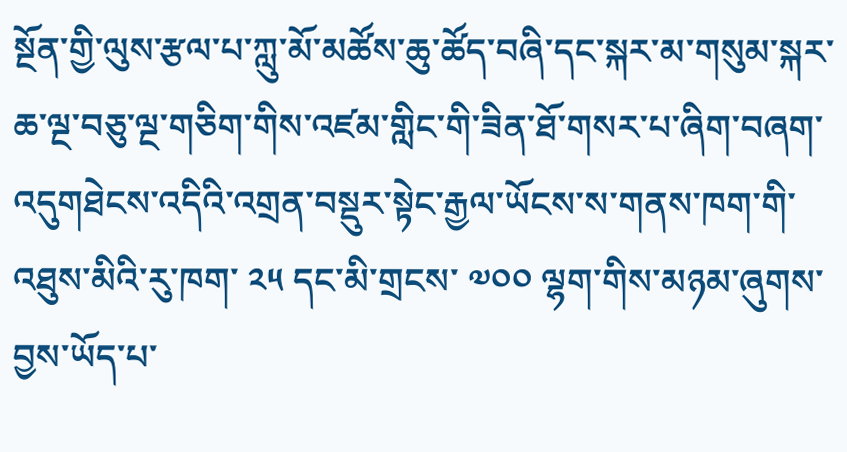སྔོན་གྱི་ལུས་རྩལ་པ་ཀླུ་མོ་མཚོས་ཆུ་ཚོད་བཞི་དང་སྐར་མ་གསུམ་སྐར་ཆ་ལྔ་བཅུ་ལྔ་གཅིག་གིས་འཛམ་གླིང་གི་ཟིན་ཐོ་གསར་པ་ཞིག་བཞག་འདུགཐེངས་འདིའི་འགྲན་བསྡུར་སྟེང་རྒྱལ་ཡོངས་ས་གནས་ཁག་གི་འཐུས་མིའི་རུ་ཁག་ ༢༥ དང་མི་གྲངས་ ༧༠༠ ལྷག་གིས་མཉམ་ཞུགས་བྱས་ཡོད་པ་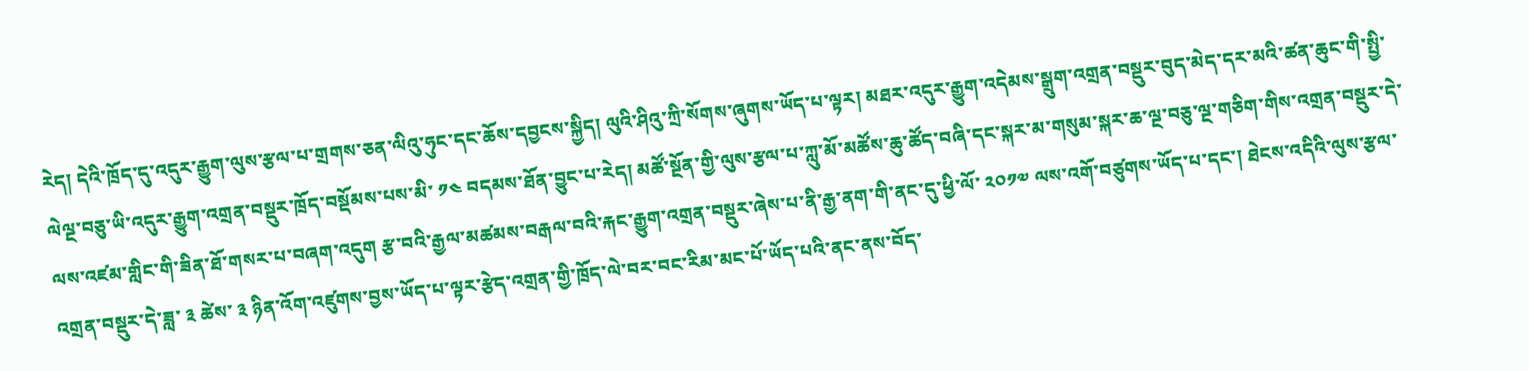རེད། དེའི་ཁྲོད་དུ་འདུར་རྒྱུག་ལུས་རྩལ་པ་གྲགས་ཅན་ལིའུ་ཧུང་དང་ཆོས་དབྱངས་སྐྱིད། ལུའི་ཤིའུ་ཀྲི་སོགས་ཞུགས་ཡོད་པ་ལྟར། མཐར་འདུར་རྒྱུག་འདེམས་སྒྲུག་འགྲན་བསྡུར་བུད་མེད་དར་མའི་ཚན་ཆུང་གི་སྤྱི་ལེལྔ་བཅུ་ཡི་འདུར་རྒྱུག་འགྲན་བསྡུར་ཁྲོད་བསྡོམས་པས་མི་ ༡༤ བདམས་ཐོན་བྱུང་པ་རེད། མཚོ་སྔོན་གྱི་ལུས་རྩལ་པ་ཀླུ་མོ་མཚོས་ཆུ་ཚོད་བཞི་དང་སྐར་མ་གསུམ་སྐར་ཆ་ལྔ་བཅུ་ལྔ་གཅིག་གིས་འགྲན་བསྡུར་དེ་ལས་འཛམ་གླིང་གི་ཟིན་ཐོ་གསར་པ་བཞག་འདུག རྩ་བའི་རྒྱལ་མཚམས་བརྒལ་བའི་རྐང་རྒྱུག་འགྲན་བསྡུར་ཞེས་པ་ནི་རྒྱ་ནག་གི་ནང་དུ་ཕྱི་ལོ་ ༢༠༡༧ ལས་འགོ་བཙུགས་ཡོད་པ་དང་། ཐེངས་འདིའི་ལུས་རྩལ་འགྲན་བསྡུར་དེ་ཟླ་ ༣ ཚེས་ ༣ ཉིན་འོག་འཛུགས་བྱས་ཡོད་པ་ལྟར་རྩེད་འགྲན་གྱི་ཁྲོད་ལེ་བར་བང་རིམ་མང་པོ་ཡོད་པའི་ནང་ནས་བོད་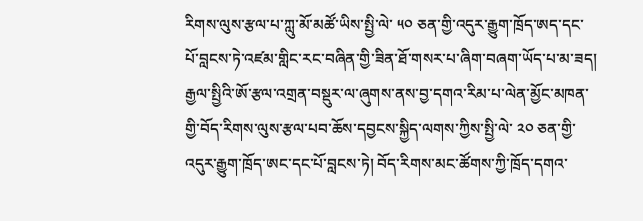རིགས་ལུས་རྩལ་པ་ཀླུ་མོ་མཚོ་ཡིས་སྤྱི་ལེ་ ༥༠ ཅན་གྱི་འདུར་རྒྱུག་ཁྲོད་ཨད་དང་པོ་བླངས་ཏེ་འཛམ་གླིང་རང་བཞིན་གྱི་ཟིན་ཐོ་གསར་པ་ཞིག་བཞག་ཡོད་པ་མ་ཟད། རྒྱལ་སྤྱིའི་ཨོ་རྩལ་འགྲན་བསྡུར་ལ་ཞུགས་ནས་བྱ་དགའ་རིམ་པ་ལེན་མྱོང་མཁན་གྱི་བོད་རིགས་ལུས་རྩལ་པབ་ཆོས་དབྱངས་སྐྱིད་ལགས་ཀྱིས་སྤྱི་ལེ་ ༢༠ ཅན་གྱི་འདུར་རྒྱུག་ཁྲོད་ཨང་དང་པོ་བླངས་ཏེ། བོད་རིགས་མང་ཚོགས་ཀྱི་ཁྲོད་དགའ་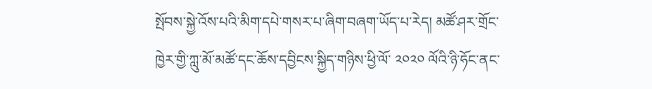སྤོབས་སྐྱེ་འོས་པའི་མིག་དཔེ་གསར་པ་ཞིག་བཞག་ཡོད་པ་རེད། མཚོ་ཤར་གྲོང་ཁྱེར་གྱི་ཀླུ་མོ་མཚོ་དང་ཆོས་དབྱིངས་སྐྱིད་གཉིས་ཕྱི་ལོ་ ༢༠༢༠ ལོའི་ཉི་ཧོང་ནང་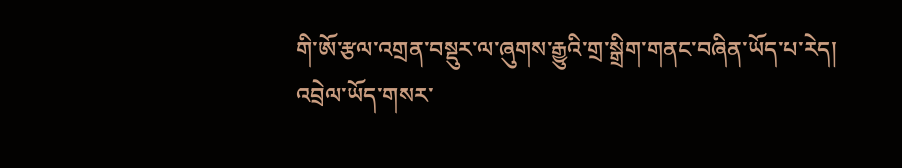གི་ཨོ་རྩལ་འགྲན་བསྡུར་ལ་ཞུགས་རྒྱུའི་གྲ་སྒྲིག་གནང་བཞིན་ཡོད་པ་རེད།
འབྲེལ་ཡོད་གསར་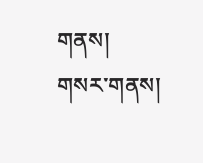གནས།
གསར་གནས།